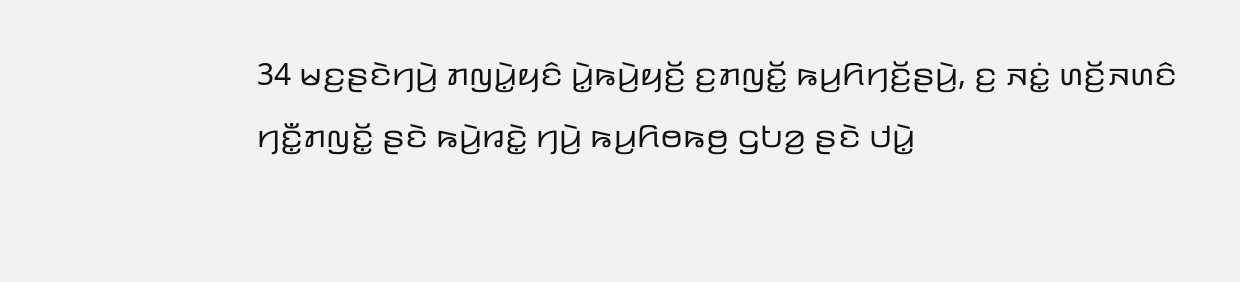34 ꤗꤢ꤬ꤔꤢꤧꤚꤣꤧ꤬ ꤊꤜꤣꤧ꤭ꤟꤢꤨ ꤣꤧ꤭ꤒꤣꤧ꤬ꤟꤢꤩ꤬ ꤢ꤬ꤊꤜꤢꤩ꤭ ꤒꤣ꤬ꤖꤚꤢꤩ꤬ꤔꤣꤧ꤬, ꤢ꤬ ꤏꤢꤦ꤭ ꤛꤢꤩ꤬ꤏꤛꤢꤨ ꤚꤢꤪ꤭ꤊꤜꤢꤩ꤭ ꤔꤢꤧ ꤒꤣꤧ꤬ꤙꤢꤧ꤭ ꤚꤣꤧ꤬ ꤒꤣ꤬ꤖꤥꤒꤥ꤬ ꤞꤝꤤ꤬ ꤔꤢꤧ ꤓꤣꤧ꤭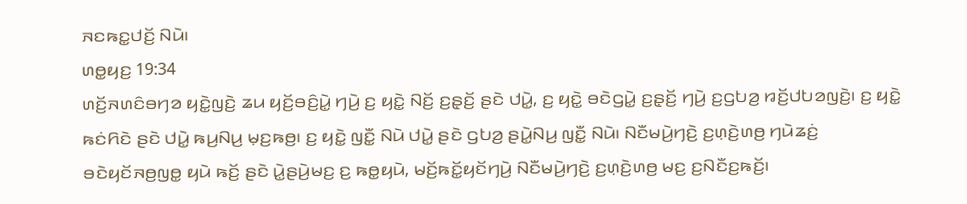ꤏꤢꤒꤢ꤭ꤓꤢꤩ꤬ ꤡꤣꤧ꤯
ꤛꤥ꤭ꤟꤢ꤬ 19:34
ꤛꤢꤩ꤬ꤏꤛꤢꤨꤋꤚꤤ ꤟꤢꤧ꤭ꤜꤢꤧ꤬ ꤘꤣ ꤟꤢꤩ꤬ꤋꤢꤨ꤬ꤣꤧ꤭ ꤚꤣꤧ꤬ ꤢ꤬ ꤟꤢꤧ꤭ ꤡꤢꤩ꤬ ꤢ꤬ꤔ꤫ꤢꤩ꤬ ꤔꤢꤧ ꤓꤣꤧ꤭, ꤢ꤬ ꤟꤢꤧ꤭ ꤋꤢꤧꤞꤣꤧ꤭ ꤢ꤬ꤔ꤫ꤢꤩ꤬ ꤚꤣꤧ꤬ ꤢ꤬ꤞꤝꤤ꤬ ꤙꤢꤩ꤬ꤓꤝꤤꤜꤢꤧ꤬꤯ ꤢ꤬ ꤟꤢꤧ꤭ ꤒꤢꤦꤖꤢꤧ ꤔꤢꤧ ꤓꤣꤧ꤭ ꤒꤣ꤬ꤡꤣ꤬ ꤗ꤫ꤢ꤬ꤒꤥ꤬꤯ ꤢ꤬ ꤟꤢꤧ꤭ ꤜꤢꤪ꤭ ꤡꤣꤧ ꤓꤣꤧ꤭ ꤔꤢꤧ ꤞꤝꤤ꤬ ꤔꤣꤧ꤭ꤡꤣ꤬ ꤜꤢꤪ꤭ ꤡꤣꤧ꤯ ꤡꤢꤪꤗꤣꤧ꤬ꤚꤢꤧ꤬ ꤢ꤬ꤛ꤫ꤢꤧ꤬ꤛꤥ꤬ ꤚꤣꤧꤘꤢꤦ꤬ ꤋꤢꤧꤟꤢꤩꤏꤥ꤬ꤜꤥ꤭ ꤟꤣꤧ ꤒꤢꤩ꤬ ꤔꤢꤧ ꤣꤧ꤭ꤔꤣꤧ꤬ꤗꤢ꤬ ꤢ꤬ ꤒꤥ꤭ꤟꤣꤧ, ꤗꤢꤩ꤬ꤒꤢꤩ꤭ꤟꤢꤩꤚꤣꤧ꤬ ꤡꤢꤪꤗꤣꤧ꤬ꤚꤢꤧ꤬ ꤢ꤬ꤛ꤫ꤢꤧ꤬ꤛꤥ꤬ ꤗꤢ꤬ ꤢ꤬ꤡꤢꤪꤢ꤬ꤒꤢꤩ꤬꤯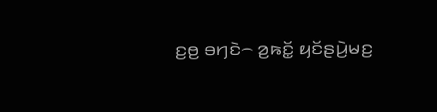ꤢ꤬ꤥ꤬ ꤋꤚꤢꤧ꤮ ꤤ꤬ꤒꤢꤩ꤭ ꤟꤢꤩꤔꤣꤧ꤬ꤗꤢ꤬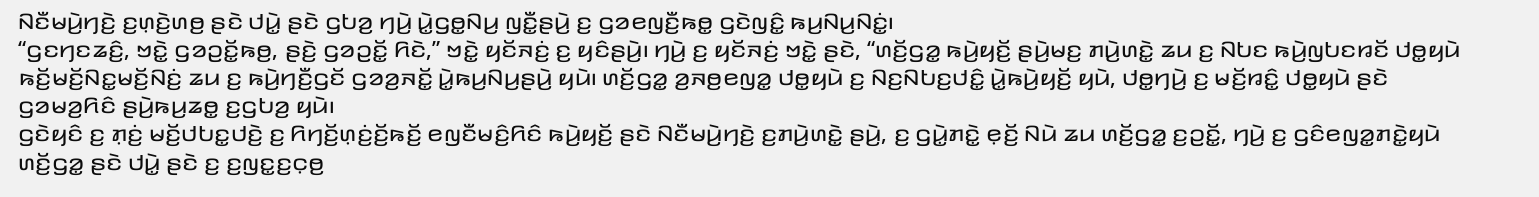ꤡꤢꤪꤗꤣꤧ꤬ꤚꤢꤧ꤬ ꤢ꤬ꤛ꤫ꤢꤧ꤬ꤛꤥ꤬ ꤔꤢꤧ ꤓꤣꤧ꤭ ꤔꤢꤧ ꤞꤝꤤ꤬ ꤚꤣꤧ꤬ ꤣꤧ꤭ꤞꤥ꤭ꤡꤣ꤬ ꤜꤢꤪ꤭ꤔꤣꤧ꤬ ꤢ꤬ ꤞꤤꤕꤜꤢꤪ꤬ꤒꤥ꤭ ꤞꤢꤧꤜꤢꤨ꤭ ꤒꤣ꤬ꤡꤣ꤬ꤡꤢꤦ꤭꤯
“ꤞꤢꤚꤢꤘꤢꤨ꤬, ꤠꤢꤧ꤭ ꤞꤤꤑꤢꤩ꤭ꤒꤥ꤬, ꤔꤢꤧ꤬ ꤞꤤꤑꤢꤩ꤭ ꤖꤢꤧ,” ꤠꤢꤧ꤭ ꤟꤢꤩꤏꤢꤦ꤬ ꤢ꤬ ꤟꤢꤨꤔꤣꤧ꤬꤯ ꤚꤣꤧ꤬ ꤢ꤬ ꤟꤢꤩꤏꤢꤦ꤬ ꤠꤢꤧ꤭ ꤔꤢꤧ, “ꤛꤢꤩ꤬ꤞꤤ꤭ ꤒꤣꤧ꤬ꤟꤢꤩ꤬ ꤔꤣꤧ꤬ꤗꤢ꤬ ꤊꤣꤧ꤬ꤛꤢꤧ꤭ ꤘꤣ ꤢ꤬ ꤡꤝꤢ ꤒꤣꤧ꤬ꤜꤝꤢꤙꤢꤩ ꤓꤥ꤭ꤟꤣꤧ ꤒꤢꤩ꤬ꤗꤢꤩ꤬ꤡꤢ꤭ꤗꤢꤩ꤬ꤡꤢꤦ꤬ ꤘꤣ ꤢ꤬ ꤒꤣꤧ꤬ꤚꤢꤪ꤬ꤞꤢꤩ ꤞꤤꤤ꤬ꤏꤢꤩ꤭ ꤣꤧ꤭ꤒꤣ꤬ꤡꤣ꤬ꤔꤣꤧ꤬ ꤟꤣꤧ꤯ ꤛꤢꤩ꤬ꤞꤤ꤭ ꤤ꤬ꤏꤥ꤬ꤕꤜꤤ꤭ ꤓꤥ꤭ꤟꤣꤧ ꤢ꤬ ꤡꤢ꤬ꤡꤝꤢ꤬ꤓꤢꤨ꤭ ꤣꤧ꤭ꤒꤣꤧ꤬ꤟꤢꤩ꤬ ꤟꤣꤧ, ꤓꤥ꤭ꤚꤣꤧ꤬ ꤢ꤬ ꤗꤢꤩ꤬ꤙꤢꤨ꤭ ꤓꤥ꤭ꤟꤣꤧ ꤔꤢꤧ ꤞꤤꤗꤤ꤬ꤖꤢꤨ ꤔꤣꤧ꤬ꤒꤣ꤬ꤘꤥ꤭ ꤢ꤬ꤞꤝꤤ꤬ ꤟꤣꤧ꤯
ꤞꤢꤧꤟꤢꤨ ꤢ꤬ ꤊ꤫ꤢꤦ꤬ ꤗꤢꤩ꤬ꤓꤝꤢ꤭ꤓꤢꤧ꤬ ꤢ꤬ ꤖꤚꤢꤩ꤬ꤛ꤫ꤢꤦ꤬ꤢꤩ꤬ꤒꤢꤩ꤬ ꤕꤜꤢꤪꤗꤢꤨ꤬ꤖꤢꤨ ꤒꤣꤧ꤬ꤟꤢꤩ꤬ ꤔꤢꤧ ꤡꤢꤪꤗꤣꤧ꤬ꤚꤢꤧ꤬ ꤢ꤬ꤊꤣꤧ꤬ꤛꤢꤧ꤭ ꤔꤣꤧ꤬, ꤢ꤬ ꤞꤣꤧ꤭ꤊꤢꤧ꤭ ꤕ꤫ꤢꤩ꤬ ꤡꤣꤧ ꤘꤣ ꤛꤢꤩ꤬ꤞꤤ꤭ ꤢ꤬ꤑꤢꤩ꤭, ꤚꤣꤧ꤬ ꤢ꤬ ꤞꤢꤨꤕꤜꤤ꤭ꤊꤢꤧ꤭ꤟꤣꤧ ꤛꤢꤩ꤬ꤞꤤ꤭ ꤔꤢꤧ ꤓꤣꤧ꤭ ꤔꤢꤧ ꤢ꤬ ꤢ꤬ꤜꤢ꤭ꤢ꤬ꤍ꤫ꤥ꤬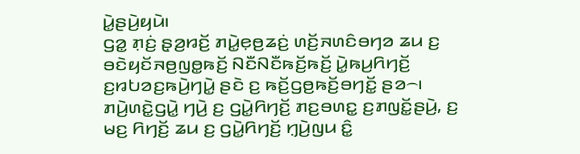ꤣꤧ꤭ꤔꤣꤧ꤬ꤟꤣꤧ꤯
ꤞꤤ꤭ ꤊ꤫ꤢꤦ꤬ ꤔ꤫ꤤ꤬ꤙꤢꤩ꤬ ꤊꤣꤧ꤭ꤕ꤫ꤥ꤬ꤘꤢꤦ꤬ ꤛꤢꤩ꤬ꤏꤛꤢꤨꤋꤚꤤ ꤘꤣ ꤢ꤬ ꤋꤢꤧꤟꤢꤩꤏꤥ꤬ꤜꤥ꤭ꤒꤢꤩ꤬ ꤡꤢꤪꤡꤢꤪꤒꤢꤩ꤬ꤒꤢꤩ꤬ ꤣꤧ꤭ꤒꤣ꤬ꤖꤚꤢꤩ꤬ ꤢ꤬ꤙꤝꤤꤢ꤬ꤒꤣꤧ꤬ꤚꤣꤧ꤭ ꤔꤢꤧ ꤢ꤬ ꤒꤢꤩ꤬ꤞꤥ꤬ꤒꤢꤩ꤬ꤋꤚꤢꤩ꤭ ꤔꤤ꤮꤯ ꤊꤣꤧ꤬ꤛꤢꤧ꤭ꤞꤣꤧ꤭ ꤚꤣꤧ꤬ ꤢ꤬ ꤞꤣꤧ꤭ꤖꤚꤢꤩ꤬ ꤊꤢ꤬ꤋꤛꤢ꤭ ꤢ꤬ꤊꤜꤢꤩ꤭ꤔꤣꤧ꤬, ꤢ꤬ ꤗꤢ꤬ ꤖꤚꤢꤩ꤬ ꤘꤣ ꤢ꤬ ꤞꤣꤧ꤭ꤖꤚꤢꤩ꤬ ꤚ꤫ꤣꤧ꤬ꤜꤣ ꤢꤨ꤭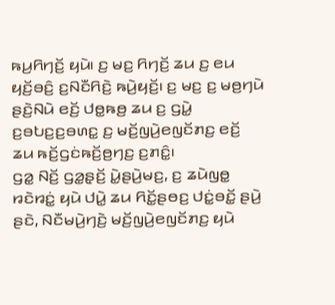ꤒꤣ꤬ꤖꤚꤢꤩ꤬ ꤟꤣꤧ꤯ ꤢ꤬ ꤗꤢ꤬ ꤖꤚꤢꤩ꤬ ꤘꤣ ꤢ꤬ ꤕꤣ ꤟꤢꤩ꤬ꤋꤢꤨ꤬ ꤢ꤬ꤡꤢꤪꤖꤢꤧ꤬ ꤒꤣꤧ꤬ꤟꤢꤩ꤬꤯ ꤢ꤬ ꤗꤢ꤬ ꤢ꤬ ꤗꤥ꤬ꤚꤣꤧ ꤔꤢꤧ꤬ꤡꤣꤧ ꤕꤢꤩ꤬ ꤓꤥ꤭ꤒꤥ꤬ ꤘꤣ ꤢ꤬ ꤞꤣꤧ꤭ ꤢ꤬ꤋꤝꤢ꤬ꤢ꤬ꤋꤛꤢ꤭ ꤢ꤬ ꤗꤢꤩ꤬ꤜꤣꤧ꤬ꤕꤜꤢꤩꤊꤢ꤬ ꤕꤢꤩ꤬ ꤘꤣ ꤒꤢꤩ꤬ꤞꤢꤦꤒꤢꤩ꤬ꤥ꤬ꤚꤢ꤬ ꤢ꤬ꤊꤢꤨ꤭꤯
ꤞꤤ꤭ ꤡꤢꤩ꤬ ꤞꤤ꤭ꤔ꤫ꤢꤩ꤬ ꤣꤧ꤭ꤔꤣꤧ꤬ꤗꤢ꤬, ꤢ꤬ ꤘꤣꤧꤜꤥ꤭ ꤙꤢꤧꤙꤢꤦ꤭ ꤟꤣꤧ ꤓꤣꤧ꤭ ꤘꤣ ꤖꤢꤩ꤭ꤔꤥꤢ꤬ ꤓꤢꤦ꤭ꤋꤢꤩ꤭ ꤔꤣꤧ꤬ ꤔꤢꤧ, ꤡꤢꤪꤗꤣꤧ꤬ꤚꤢꤧ꤬ ꤗꤢꤩ꤬ꤜꤣꤧ꤬ꤕꤜꤢꤩꤊꤢ꤬ ꤟꤣꤧ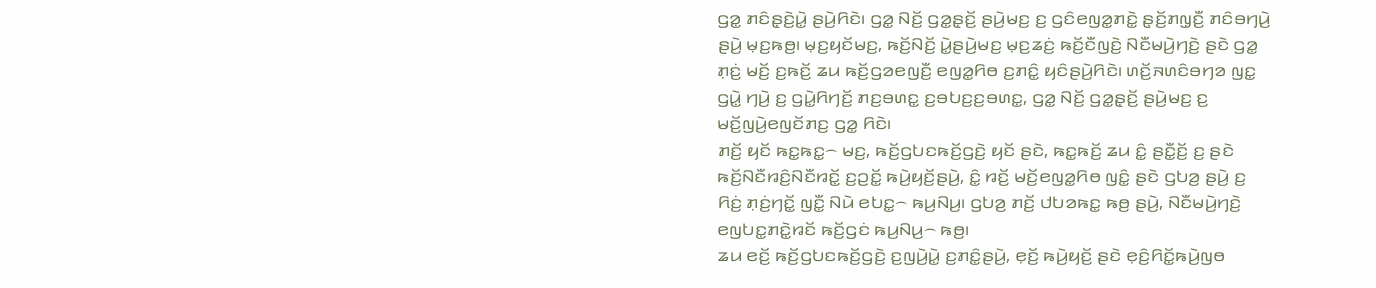ꤞꤤ꤭ ꤊꤢꤨꤔ꤫ꤢꤧ꤬ꤣꤧ꤭ ꤔꤣꤧ꤬ꤖꤢꤧ꤯ ꤞꤤ꤭ ꤡꤢꤩ꤬ ꤞꤤ꤭ꤔ꤫ꤢꤩ꤬ ꤔꤣꤧ꤬ꤗꤢ꤬ ꤢ꤬ ꤞꤢꤨꤕꤜꤤ꤭ꤊꤢꤧ꤭ ꤔ꤫ꤢꤩ꤬ꤊꤜ꤫ꤢꤪ꤬ ꤊꤢꤨꤋꤚꤣꤧ꤬ ꤔꤣꤧ꤬ ꤗ꤫ꤢ꤬ꤒꤥ꤬꤯ ꤗ꤫ꤢ꤬ꤟꤢꤩꤗꤢ꤬, ꤒꤢꤩ꤬ꤡꤢꤩ꤬ ꤣꤧ꤭ꤔꤣꤧ꤬ꤗꤢ꤬ ꤗ꤫ꤢ꤬ꤘꤢꤦ꤬ ꤒꤢꤩ꤬ꤢꤪꤜꤢꤧ꤬ ꤡꤢꤪꤗꤣꤧ꤬ꤚꤢꤧ꤬ ꤔꤢꤧ ꤞꤤ꤭ ꤊ꤫ꤢꤦ꤬ ꤗꤢꤩ꤬ ꤢ꤬ꤒꤢꤩ꤬ ꤘꤣ ꤒꤢꤩ꤬ꤞꤤꤕꤜꤢꤪ꤬ ꤕꤜꤤ꤭ꤖꤥ ꤢ꤬ꤊꤢꤨ꤭ ꤟꤢꤨꤔꤣꤧ꤬ꤖꤢꤧ꤯ ꤛꤢꤩ꤬ꤏꤛꤢꤨꤋꤚꤤ ꤜꤢ꤭ ꤞꤣꤧ꤭ ꤚꤣꤧ꤬ ꤢ꤬ ꤞꤣꤧ꤭ꤖꤚꤢꤩ꤬ ꤊꤢ꤬ꤋꤛꤢ꤭ ꤢ꤬ꤋꤝꤢ꤬ꤢ꤬ꤋꤛꤢ꤭, ꤞꤤ꤭ ꤡꤢꤩ꤬ ꤞꤤ꤭ꤔ꤫ꤢꤩ꤬ ꤔꤣꤧ꤬ꤗꤢ꤬ ꤢ꤬ ꤗꤢꤩ꤬ꤜꤣꤧ꤬ꤕꤜꤢꤩꤊꤢ꤬ ꤞꤤ꤭ ꤖꤢꤧ꤯
ꤊꤢꤩ꤬ ꤟꤢꤩ ꤒꤢ꤭ꤒꤢ꤭꤮ ꤗꤢ꤬, ꤒꤢꤩ꤬ꤞꤝꤢꤒꤢꤩ꤬ꤞꤢꤧ꤬ ꤟꤢꤩ ꤔꤢꤧ, ꤒꤢ꤭ꤒꤢꤩ꤬ ꤘꤣ ꤢꤨ꤭ ꤔꤢꤪ꤭ꤢꤩ꤬ ꤢ꤬ ꤔꤢꤧ ꤒꤢꤩ꤬ꤡꤢꤪꤙꤢꤨ꤬ꤡꤢꤪꤙꤢꤩ꤭ ꤢ꤬ꤑꤢꤩ꤭ ꤒꤣꤧ꤬ꤟꤢꤩ꤬ꤔꤣꤧ꤬, ꤢꤨ꤭ ꤙꤢꤩ꤬ ꤗꤢꤩ꤬ꤕꤜꤤ꤭ꤖꤥ ꤜꤢꤨ꤭ ꤔꤢꤧ ꤞꤝꤤ꤬ ꤔꤣꤧ꤬ ꤢ꤬ ꤖꤢꤦ꤬ ꤊ꤫ꤢꤦ꤬ꤚꤢꤩ꤭ ꤜꤢꤪ꤭ ꤡꤣꤧ ꤕꤝꤢ꤭꤮ ꤒꤣ꤬ꤡꤣ꤬꤯ ꤞꤝꤤ꤬ ꤊꤢꤩ꤬ ꤓꤝꤤꤒꤢ꤭ ꤒꤥ꤬ ꤔꤣꤧ꤬, ꤡꤢꤪꤗꤣꤧ꤬ꤚꤢꤧ꤬ ꤕꤜꤝꤢ꤭ꤊꤢꤧ꤭ꤙꤢꤩ ꤒꤢꤩ꤬ꤞꤢꤦ ꤒꤣ꤬ꤡꤣ꤬꤮ ꤒꤥ꤬꤯
ꤘꤣ ꤕꤢꤩ꤬ ꤒꤢꤩ꤬ꤞꤝꤢꤒꤢꤩ꤬ꤞꤢꤧ꤬ ꤢ꤬ꤜꤣꤧ꤬ꤣꤧ꤭ ꤢ꤬ꤊꤢꤨ꤭ꤔꤣꤧ꤬, ꤕ꤫ꤢꤩ꤬ ꤒꤣꤧ꤬ꤟꤢꤩ꤬ ꤔꤢꤧ ꤕ꤫ꤢꤨ꤬ꤖꤢꤩ꤭ꤒꤣꤧ꤬ꤜꤥ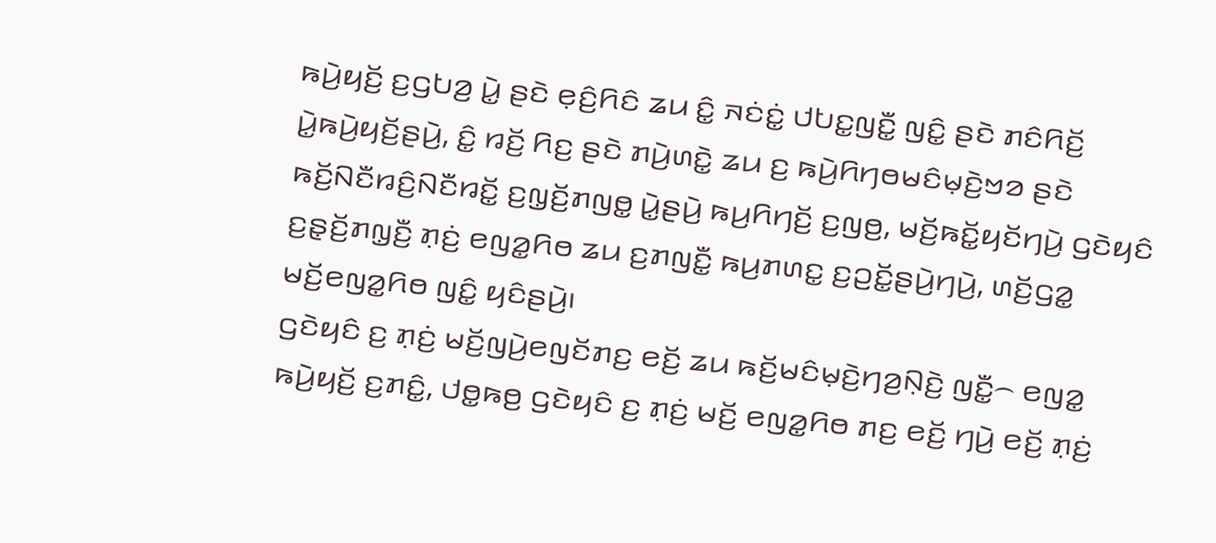ꤒꤣꤧ꤬ꤟꤢꤩ꤬ ꤢ꤬ꤞꤝꤤ꤬ ꤣꤧ꤭ ꤔꤢꤧ ꤕ꤫ꤢꤨ꤬ꤖꤢꤨ ꤘꤣ ꤢꤨ꤭ ꤏꤢꤦꤢꤦ꤭ ꤓꤝꤢ꤭ꤜꤢꤪ꤭ ꤜꤢꤨ꤭ ꤔꤢꤧ ꤊꤢꤨꤖꤢꤩ꤬ ꤣꤧ꤭ꤒꤣꤧ꤬ꤟꤢꤩ꤬ꤔꤣꤧ꤬, ꤢꤨ꤭ ꤙꤢꤩ꤬ ꤖꤢ꤬ ꤔꤢꤧ ꤊꤣꤧ꤬ꤛꤢꤧ꤭ ꤘꤣ ꤢ꤬ ꤒꤣꤧ꤬ꤖꤚꤥꤗꤢꤨꤗ꤫ꤢꤧ꤬ꤠꤤ ꤔꤢꤧ ꤒꤢꤩ꤬ꤡꤢꤪꤙꤢꤨ꤬ꤡꤢꤪꤙꤢꤩ꤭ ꤢ꤬ꤜ꤫ꤢꤩ꤬ꤊꤜꤥ꤭ ꤣꤧ꤭ꤔꤣꤧ꤬ ꤒꤣ꤬ꤖꤚꤢꤩ꤬ ꤢ꤬ꤜꤥ꤬, ꤗꤢꤩ꤬ꤒꤢꤩ꤭ꤟꤢꤩꤚꤣꤧ꤬ ꤞꤢꤧꤟꤢꤨ ꤢ꤬ꤔ꤫ꤢꤩ꤬ꤊꤜ꤫ꤢꤪ꤬ ꤊ꤫ꤢꤦ꤬ ꤕꤜꤤ꤭ꤖꤥ ꤘꤣ ꤢ꤬ꤊꤜꤢꤪ꤭ ꤒꤣ꤬ꤊꤛꤢ꤭ ꤢ꤬ꤑꤢꤩ꤭ꤔꤣꤧ꤬ꤚꤣꤧ꤬, ꤛꤢꤩ꤬ꤞꤤ꤭ ꤗꤢꤩ꤬ꤕꤜꤤ꤭ꤖꤥ ꤜꤢꤨ꤭ ꤟꤢꤨꤔꤣꤧ꤬꤯
ꤞꤢꤧꤟꤢꤨ ꤢ꤬ ꤊ꤫ꤢꤦ꤬ ꤗꤢꤩ꤬ꤜꤣꤧ꤬ꤕꤜꤢꤩꤊꤢ꤬ ꤕꤢꤩ꤬ ꤘꤣ ꤒꤢꤩ꤬ꤗꤢꤨꤗ꤫ꤢꤧ꤬ꤚꤤ꤬ꤡ꤫ꤢꤧ꤬ ꤜꤢꤪ꤭꤮ ꤕꤜꤤ꤭ ꤒꤣꤧ꤬ꤟꤢꤩ꤬ ꤢ꤬ꤊꤢꤨ꤭, ꤓꤥ꤭ꤒꤥ꤬ ꤞꤢꤧꤟꤢꤨ ꤢ꤬ ꤊ꤫ꤢꤦ꤬ ꤗꤢꤩ꤬ ꤕꤜꤤ꤭ꤖꤥ ꤊꤢ꤬ ꤕꤢꤩ꤬ ꤚꤣꤧ꤬ ꤕꤢꤩ꤬ ꤊ꤫ꤢꤦ꤬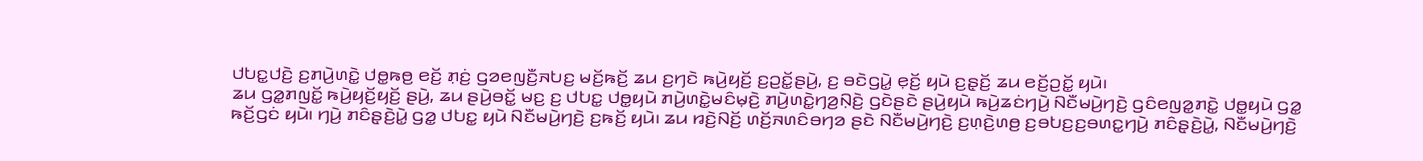ꤓꤝꤢ꤭ꤓꤢꤧ꤬ ꤢ꤬ꤊꤣꤧ꤬ꤛꤢꤧ꤭ ꤓꤥ꤭ꤒꤥ꤬ ꤕꤢꤩ꤬ ꤊ꤫ꤢꤦ꤬ ꤞꤤꤕꤜꤢꤪ꤬ꤏꤝꤢ꤬ ꤗꤢꤩ꤬ꤒꤢꤩ꤬ ꤘꤣ ꤢ꤬ꤚꤢꤧ ꤒꤣꤧ꤬ꤟꤢꤩ꤬ ꤢ꤬ꤑꤢꤩ꤭ꤔꤣꤧ꤬, ꤢ꤬ ꤋꤢꤧꤞꤣꤧ꤭ ꤕ꤫ꤢꤩ꤬ ꤟꤣꤧ ꤢ꤬ꤔ꤫ꤢꤩ꤬ ꤘꤣ ꤕꤢꤩ꤬ꤑꤢꤩ꤭ ꤟꤣꤧ꤯
ꤘꤣ ꤞꤤ꤭ꤊꤜꤢꤩ꤭ ꤒꤣꤧ꤬ꤟꤢꤩ꤬ꤟꤢꤩ꤬ ꤔꤣꤧ꤬, ꤘꤣ ꤔꤣꤧ꤬ꤋꤢꤩ꤭ ꤗꤢ꤬ ꤢ꤬ ꤓꤝꤢ꤭ ꤓꤥ꤭ꤟꤣꤧ ꤊꤣꤧ꤬ꤛꤢꤧ꤭ꤗꤢꤨꤗ꤫ꤢꤧ꤬ ꤊꤣꤧ꤬ꤛꤢꤧ꤭ꤚꤤ꤬ꤡ꤫ꤢꤧ꤬ ꤞꤢꤧꤔꤢꤧ ꤔꤣꤧ꤬ꤟꤣꤧ ꤒꤣꤧ꤬ꤘꤢꤦꤚꤣꤧ꤬ ꤡꤢꤪꤗꤣꤧ꤬ꤚꤢꤧ꤬ ꤞꤢꤨꤕꤜꤤ꤭ꤊꤢꤧ꤭ ꤓꤥ꤭ꤟꤣꤧ ꤞꤤ꤭ ꤒꤢꤩ꤬ꤞꤢꤦ ꤟꤣꤧ꤯ ꤚꤣꤧ꤬ ꤊꤢꤨꤔ꤫ꤢꤧ꤬ꤣꤧ꤭ ꤞꤤ꤭ ꤓꤝꤢ꤭ ꤟꤣꤧ ꤡꤢꤪꤗꤣꤧ꤬ꤚꤢꤧ꤬ ꤢ꤬ꤒꤢꤩ꤬ ꤟꤣꤧ꤯ ꤘꤣ ꤙꤢꤧ꤬ꤡꤢꤩ꤬ ꤛꤢꤩ꤬ꤏꤛꤢꤨꤋꤚꤤ ꤔꤢꤧ ꤡꤢꤪꤗꤣꤧ꤬ꤚꤢꤧ꤬ ꤢ꤬ꤛ꤫ꤢꤧ꤬ꤛꤥ꤬ ꤢ꤬ꤋꤝꤢ꤬ꤢ꤬ꤋꤛꤢ꤭ꤚꤣꤧ꤬ ꤊꤢꤨꤔ꤫ꤢꤧ꤬ꤣꤧ꤭, ꤡꤢꤪꤗꤣꤧ꤬ꤚꤢꤧ꤬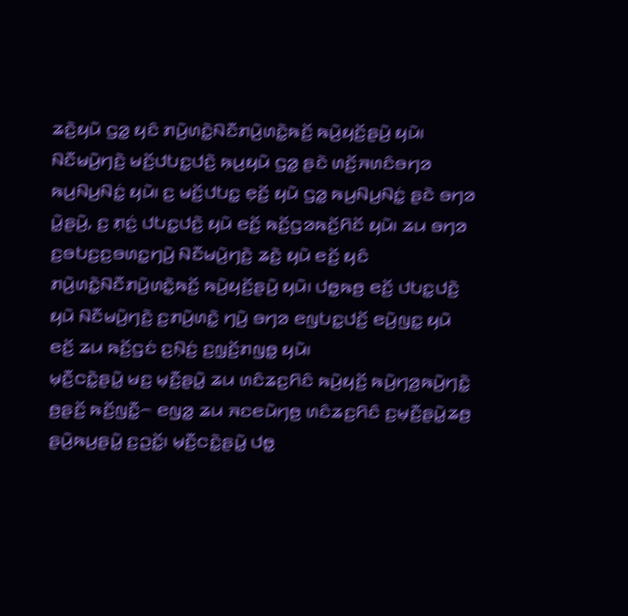ꤘꤢꤧ꤬ꤟꤣꤧ ꤞꤤ꤭ ꤟꤢꤨ ꤊꤣꤧ꤬ꤛꤢꤧ꤭ꤡꤢꤪꤊꤣꤧ꤬ꤛꤢꤧ꤭ꤒꤢꤩ꤬ ꤒꤣꤧ꤬ꤟꤢꤩ꤬ꤔꤣꤧ꤬ ꤟꤣꤧ꤯
ꤡꤢꤪꤗꤣꤧ꤬ꤚꤢꤧ꤬ ꤗꤢꤩ꤬ꤓꤝꤢ꤭ꤓꤢꤧ꤬ ꤒ꤫ꤣ꤬ꤟꤣꤧ ꤞꤤ꤭ ꤔꤢꤧ ꤛꤢꤩ꤬ꤏꤛꤢꤨꤋꤚꤤ ꤒꤣ꤬ꤡꤣ꤬ꤡꤢꤦ꤭ ꤟꤣꤧ꤯ ꤢ꤬ ꤗꤢꤩ꤬ꤓꤝꤢ꤭ ꤕ꤫ꤢꤩ꤬ ꤟꤣꤧ ꤞꤤ꤭ ꤒꤣ꤬ꤡꤣ꤬ꤡꤢꤦ꤭ ꤔꤢꤧ ꤋꤚꤤ ꤣꤧ꤭ꤔꤣꤧ꤬, ꤢ꤬ ꤊ꤫ꤢꤦ꤬ ꤓꤝꤢ꤭ꤓꤢꤧ꤬ ꤟꤣꤧ ꤕꤢꤩ꤬ ꤒꤢꤩ꤬ꤞꤤꤒꤢꤩ꤬ꤖꤢꤩ ꤟꤣꤧ꤯ ꤘꤣ ꤋꤚꤤ ꤢ꤬ꤋꤝꤢ꤬ꤢ꤬ꤋꤛꤢ꤭ꤚꤣꤧ꤬ ꤡꤢꤪꤗꤣꤧ꤬ꤚꤢꤧ꤬ ꤘꤢꤧ꤬ ꤟꤣꤧ ꤕꤢꤩ꤬ ꤟꤢꤨ ꤊꤣꤧ꤬ꤛꤢꤧ꤭ꤡꤢꤪꤊꤣꤧ꤬ꤛꤢꤧ꤭ꤒꤢꤩ꤬ ꤒꤣꤧ꤬ꤟꤢꤩ꤬ꤔꤣꤧ꤬ ꤟꤣꤧ꤯ ꤓꤥ꤭ꤒꤥ꤬ ꤕꤢꤩ꤬ ꤓꤝꤢ꤭ꤓꤢꤧ꤬ ꤟꤣꤧ ꤡꤢꤪꤗꤣꤧ꤬ꤚꤢꤧ꤬ ꤢ꤬ꤊꤣꤧ꤬ꤛꤢꤧ꤭ ꤚꤣꤧ꤬ ꤋꤚꤤ ꤕꤜꤝꤢ꤭ꤓꤢꤩ꤬ ꤕꤣꤧ꤬ꤜꤢ꤭ ꤟꤣꤧ ꤕꤢꤩ꤬ ꤘꤣ ꤒꤢꤩ꤬ꤞꤢꤦ ꤢ꤬ꤡ꤫ꤢꤦ꤬ ꤢ꤬ꤜ꤫ꤢꤩ꤬ꤊꤜꤥ꤭ ꤟꤣꤧ꤯
ꤗ꤫ꤢꤪ꤬ꤍꤢꤧ꤭ꤔꤣꤧ꤭ ꤗꤢ꤬ ꤗ꤫ꤢꤪ꤬ꤔꤣꤧ꤭ ꤘꤣ ꤛꤢꤨꤘꤢ꤬ꤖꤢꤨ ꤒꤣꤧ꤬ꤟꤢꤩ꤬ ꤒꤣꤧ꤬ꤚꤤ꤬ꤒꤣꤧ꤬ꤚꤢꤧ꤭ ꤥ꤬ꤔꤢꤩ꤬ ꤒꤢꤩ꤬ꤜꤢꤪ꤭꤮ ꤕꤜꤤ꤭ ꤘꤣ ꤏꤢꤕꤣꤧꤚꤥ꤬ ꤛꤢꤨꤘꤢ꤬ꤖꤢꤨ ꤢ꤬ꤗ꤫ꤢꤪ꤬ꤔꤣꤧ꤭ꤘꤥ꤬ ꤔꤣꤧ꤬ꤒꤣ꤬ꤔꤣꤧ꤭ ꤢ꤬ꤑꤢꤩ꤭꤯ ꤗ꤫ꤢꤪ꤬ꤍꤢꤧ꤭ꤔꤣꤧ꤭ ꤓꤥ꤭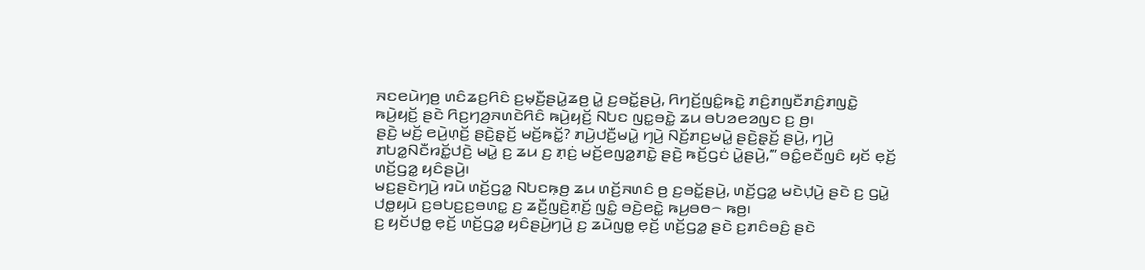ꤏꤢꤕꤣꤧꤚꤥ꤬ ꤛꤢꤨꤘꤢ꤬ꤖꤢꤨ ꤢ꤬ꤗ꤫ꤢꤪ꤬ꤔꤣꤧ꤭ꤘꤥ꤬ ꤣꤧ꤭ ꤢ꤬ꤋꤢꤩ꤭ꤔꤣꤧ꤬, ꤖꤚꤢꤩ꤬ꤜꤢꤨ꤭ꤒꤢꤧ꤭ ꤊꤢꤨ꤬ꤊꤜꤢꤪꤊꤢꤨ꤬ꤊꤜꤢꤧ꤭ ꤒꤣꤧ꤬ꤟꤢꤩ꤬ ꤔꤢꤧ ꤖꤢ꤬ꤚꤤ꤬ꤏꤛꤢꤧꤖꤢꤨ ꤒꤣꤧ꤬ꤟꤢꤩ꤬ ꤡꤝꤢ ꤜꤢ꤭ꤋꤢꤧ꤭ ꤘꤣ ꤋꤝꤤꤕꤤꤜꤢ ꤢ꤬ ꤥ꤬꤯
ꤔꤢꤧ꤬ ꤗꤢꤩ꤬ ꤕꤣꤧ꤬ꤛ꤫ꤢꤩ꤬ ꤔꤢꤧ꤬ꤔ꤫ꤢꤩ꤬ ꤗꤢꤩ꤬ꤒꤢꤩ꤭? ꤊꤣꤧ꤬ꤓꤢꤪ꤬ꤗꤣꤧ꤭ ꤚꤣꤧ꤬ ꤡꤢꤩ꤬ꤊꤢ꤬ꤗꤣꤧ꤭ ꤔꤢꤧ꤬ꤔ꤫ꤢꤩ꤬ ꤔꤣꤧ꤬, ꤚꤣꤧ꤬ ꤊꤝꤤ꤭ꤡꤢꤪꤙꤢꤩ꤭ꤓꤢꤧ꤬ ꤗꤣꤧ꤭ ꤢ꤬ ꤘꤣ ꤢ꤬ ꤊ꤫ꤢꤦ꤬ ꤗꤢꤩ꤬ꤕꤜꤤ꤭ꤊꤢꤧ꤭ ꤔꤢꤧ꤬ ꤒꤢꤩ꤬ꤞꤢꤦ ꤣꤧ꤭ꤔꤣꤧ꤬,’” ꤋꤢꤨ꤭ꤕꤢꤪꤜꤢꤨ ꤟꤢꤩ ꤕ꤫ꤢꤩ꤬ ꤛꤢꤩ꤬ꤞꤤ꤭ ꤟꤢꤨꤔꤣꤧ꤬꤯
ꤗꤢ꤬ꤔꤢꤧꤚꤣꤧ꤬ ꤙꤣꤧ ꤛꤢꤩ꤬ꤞꤤ꤭ ꤡꤝꤢꤒ꤫ꤥ꤬ ꤘꤣ ꤛꤢꤩ꤬ꤏꤛꤢꤨ ꤥ꤬ ꤢ꤬ꤋꤢꤩ꤭ꤔꤣꤧ꤬, ꤛꤢꤩ꤬ꤞꤤ꤭ ꤗꤢꤧꤓ꤫ꤣꤧ꤬ ꤔꤢꤧ ꤢ꤬ ꤞꤣꤧ꤭ ꤓꤥ꤭ꤟꤣꤧ ꤢ꤬ꤋꤝꤢ꤬ꤢ꤬ꤋꤛꤢ꤭ ꤢ꤬ ꤘꤢꤪ꤬ꤜꤢꤧ꤬ꤊ꤫ꤢꤩ꤬ ꤜꤢꤨ꤭ ꤋꤢꤧ꤬ꤕꤢꤧ꤭ ꤒꤣ꤬ꤋꤥ꤮ ꤒꤥ꤬꤯
ꤢ꤬ ꤟꤢꤩꤓꤥ꤭ ꤕ꤫ꤢꤩ꤬ ꤛꤢꤩ꤬ꤞꤤ꤭ ꤟꤢꤨꤔꤣꤧ꤬ꤚꤣꤧ꤬ ꤢ꤬ ꤘꤣꤧꤜꤥ꤭ ꤕ꤫ꤢꤩ꤬ ꤛꤢꤩ꤬ꤞꤤ꤭ ꤔꤢꤧ ꤢ꤬ꤊꤢꤨꤋꤢꤨ꤬ ꤔꤢꤧ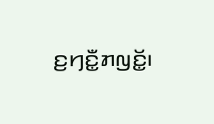ꤢ꤬ꤚꤢꤪ꤭ꤊꤜꤢꤩ꤭꤯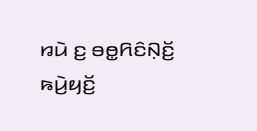ꤙꤣꤧ ꤢ꤬ ꤋꤥ꤭ꤖꤢꤨꤡ꤫ꤢꤩ꤬ ꤒꤣꤧ꤬ꤟꤢꤩ꤬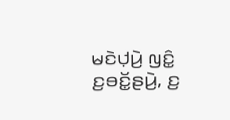ꤗꤢꤧꤓ꤫ꤣꤧ꤬ ꤜꤢꤨ꤭ ꤢ꤬ꤋꤢꤩ꤭ꤔꤣꤧ꤬, ꤢ꤬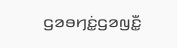ꤞꤤꤋꤚꤢꤦ꤭ꤞꤤꤜꤢꤪ꤭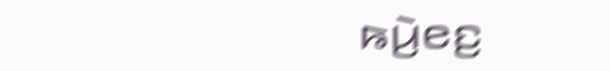ꤒꤣꤧ꤬ꤕꤢ꤬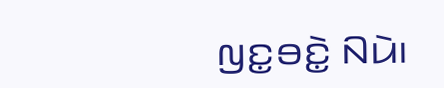ꤜꤢ꤭ꤋꤢꤧ꤭ ꤡꤣꤧ꤯